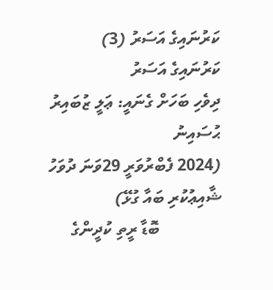ކަރުނައިގެ އަސަރު (3)
ކަރުނައިގެ އަސަރު
ދިވެހި ބަހަށް ގެނައީ: ޢަލީ ޒުބައިރު ޙުސައިނު
(2024 ފެބްރުވަރީ 29ވަނަ ދުވަހު ޝާއިޢުކުރި ބައާ ގުޅޭ)
               ބޮޑާ ރީތި ކުދީންގެ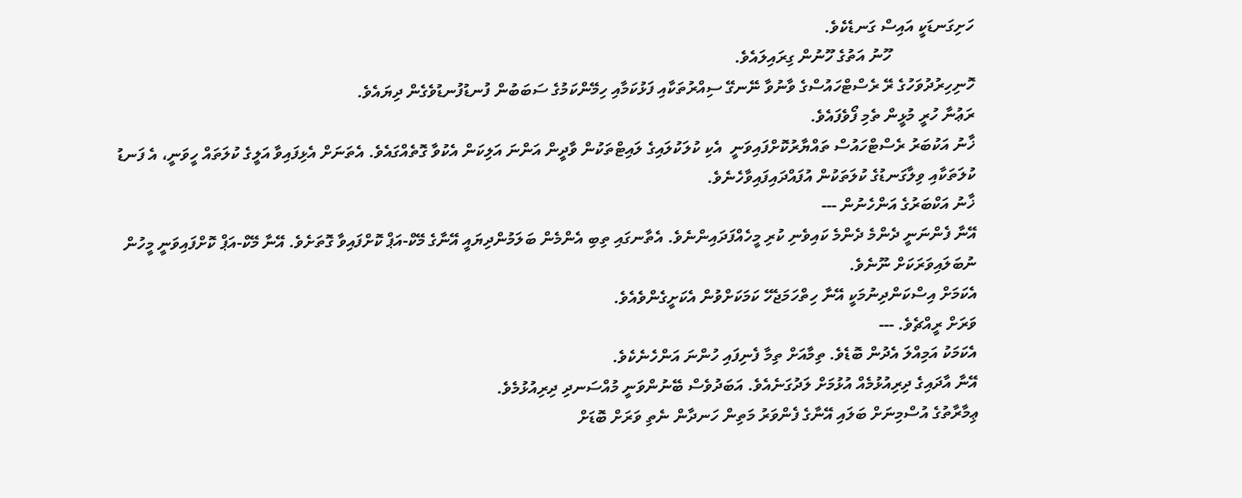ހަށިގަނޑަކީ އައިސް ގަނޑެކެވެ.
                    ހޫނު އަތުގެ ހޫނުން ގިރައިލައެވެ.
ހޮނިހިރުދުވަހުގެ ރޭ ރެސްޓްހައުސްގެ ވާނުވާ ނޭނގޭ ސިއްރުތަކާއި ފަޅުކަމާއި ހިމޭންކަމުގެ ސަބަބުން ފުނޑުފުނޑުވެގެން ދިޔައެވެ.
ރަޢުނާ ހުރީ މުޅީން ތެމި ފޯވެފައެވެ.
ޚާނު އަކުބަރު ރެސްޓްހައުސް ތައްޔާރުކޮށްފައިވަނީ  އެކި ކުލަކުލައިގެ ލައިޓްތަކުން ވާދީން އަންނަ އަލިކަން އެކުވާ ގޮތެއްގައެވެ. އެތަނަށް އެޅިފައިވާ އަލީގެ ކުލަތައް ހީވަނީ، އެ ފަނޑު ކުލަތަކާއި ވިލާގަނޑުގެ ކުލަތަކުން އުފައްދައިފައިވާހެނެވެ.
ޚާނު އަކްބަރުގެ އަންހެނުން ---
އޭނާ ފެންނަނީ ދެންމެ ދެންމެ ކައިވެނި ކުރި މީހެއްފަދައިންނެވެ. އެތާނގައި ތިބި އެންމެން ބަލަމުންދިޔައީ އޭނާގެ މޭކް-އަޕް ކޮށްފައިވާ ގޮތަށެވެ. އޭނާ މޭކް-އަޕް ކޮށްފައިވަނީ މީހުން ނުބަލައިވަރަކަށް ނޫނެވެ.
އެކަމަށް އިސްކަންދިނުމަކީ އޭނާ ހިތްހަމަޖެހޭ ކަމަކަށްވުން އެކަށީގެންވެއެވެ.
ވަރަށް ރީއްޗެވެ. ---
އެކަމަކު އަމިއްލަ އެދުން ބޮޑެވެ. ތިމާއަށް ތިމާ ފެނިފައި ހުންނަ އަންހެނެކެވެ.
އޭނާ އާދައިގެ ދިރިއުޅުމެއް އުޅުމަށް ލަދުގަނެއެވެ. އަބަދުވެސް ބޭނުންވަނީ މުއްސަނދި ދިރިއުޅުމެވެ.
ޢިމާރާތުގެ އުސްމިނަށް ބަލައި އޭނާގެ ފެންވަރު މަތިން ހަނދާން ނެތި ވަރަށް ބޮޑަށް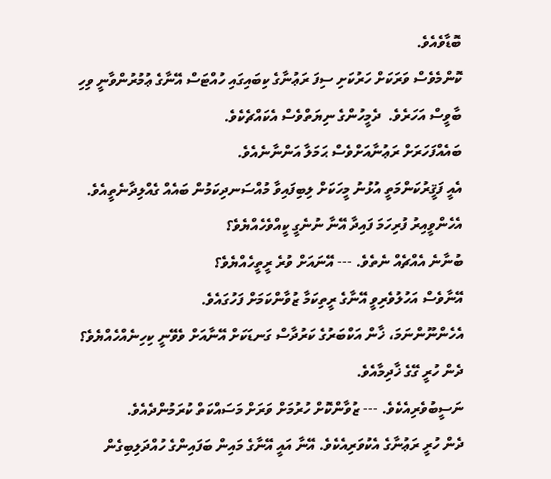ބޮޑާވެއެވެ.
ކޮންމެވެސް ވަރަކަށް ހަރުކަށި ސިފަ ރަޢުނާގެ ކިބައިގައި ހުއްޓަސް އޭނާގެ ޢުމުރުންވާނީ ވިހި ބާވީސް އަހަރެވެ.  ދެމީހުންގެ ނިޔަތްވެސް އެކައްޗެކެވެ.
ބައެއްފަހަރަށް ރަޢުނާއަށްވެސް ޙަމަލާ އަންނާނެއެވެ.
އެއީ ފަޤީރުކަންމަތީ އުޅުނު މީހަކަށް ލިބިފައިވާ މުއްސަނދިކަމުން ބައެއް ގެއްލިދާނެތީއެވެ.
އެހެންވީއިރު ފުރިހަމަ ފައިދާ އޭނާ ނުނެގީ ކީއްވެހެއްޔެވެ؟
ބުނާނެ އެއްޗެއް ނެތެވެ. --- އޭނައަށް ވުރެ ރީތީހެއްޔެވެ؟
އޭނާވެސް އަހުލުވެރިވީ އޭނާގެ ރީތިކަމާ ޒުވާންކަމަށް ފަހުގައެވެ.
އެހެންނޫންނަމަ، ޚާން އަކްބަރުގެ ކަރުދާސް ގަނޑަކަށް އޭނާއަށް ވެވޭނީ ކިހިނެއްހެއްޔެވެ؟
ދެން ހުރީ ގޭގެ ޚާދިމާއެވެ.
ނަސީބުވެރިއެކެވެ. --- ޒުވާންކޮށް ހުރުމަށް ވަރަށް މަސައްކަތް ކުރަމުންދެއެވެ.
ދެން ހުރީ ރަޢުނާގެ އެކުވަރިއެކެވެ. އޭނާ އައީ އޭނާގެ މައިން ބަފައިންގެ ހުއްދަލިބިގެން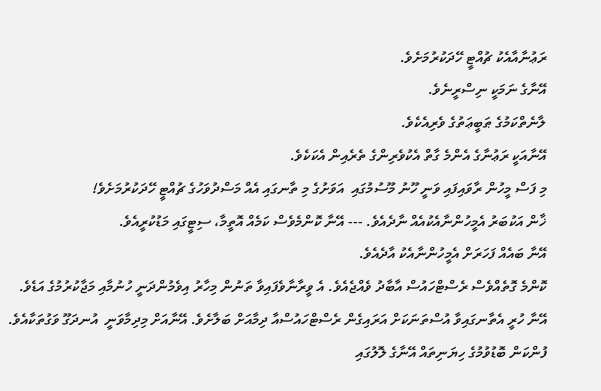ރަޢުނާއާއެކު ޗުއްޓީ ހޭދަކުރުމަށެވެ.
އޭނާގެ ނަމަކީ ނިސްރީނެވެ.
ލާނެތްކަމުގެ ޠަބީޢަތުގެ ވެރިއެކެވެ.
އޭނާއަކީ ރަޢުނާގެ އެންމެ ގާތް އެކުވެރިންގެ ތެރެއިން އެކަކެވެ.
މި ފަސް މީހުން ރާވައިފައި ވަނީ ހޫނު މޫސުމުގައި  އަވަށުގެ މި ތާނގައި އެއް މަސްދުވަހުގެ ޗުއްޓީ ހޭދަކުރުމަށެވެ!
ޚާން އަކުބަރު އެމީހުންނާއެކުއެއް ނާދެއެވެ. --- އޭނާ ކޮންމެވެސް ކަމެއް އޮތީމާ، ސިޓީގައި މަޑުކުރީއެވެ.
އޭނާ ބައެއް ފަހަރަށް އެމީހުންނާއެކު އާދެއެވެ.
ކޮންމެ ގޮތެއްވެސް ރެސްޓްހައުސް އާބާދު ވެއްޖެއެވެ. އެ ވީރާނާވެފައިވާ ތަނުން މިހާރު އިވެމުންދަނީ ހުނުމާއި މަޖާކުރުމުގެ އަޑެވެ.
އޭނާ ހުރީ އެތާނގައިވާ އުސްތަނަކަށް އަރައިގެން ރެސްޓްހައުސްއާ ދިމާއަށް ބަލާށެވެ. އޭނާއަށް މިދިމާވަނީ  އުނދަގޫ ވަގުތަކާއެވެ.
ފުންކަން ބޮޑުވުމުގެ ހިޔަނިތައް އޭނާގެ ލޮލުގައި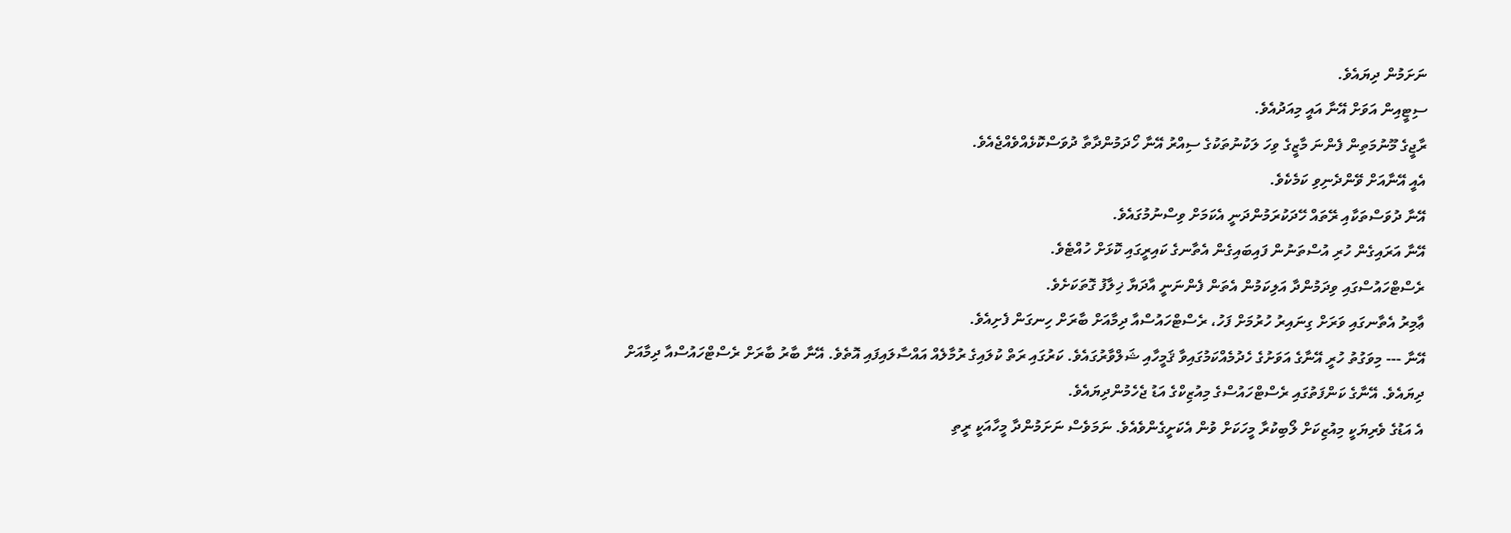ނަށަމުން ދިޔައެވެ.
ސިޓީއިން އަވަށް އޭނާ އައީ މިއަދުއެވެ.
ރާޖީގެ މޫނުމަތިން ފެންނަ މާޒީގެ ވިހަ ލަކުނުތަކުގެ ސިއްރު އޭނާ ހޯދަމުންދާތާ ދުވަސްކޮޅެއްވެއްޖެއެވެ.
އެއީ އޭނާއަށް ވޭންދެނިވި ކަމެކެވެ.
އޭނާ ދުވަސްތަކާއި ރޭތައް ހޭދަކުރަމުންދަނީ އެކަމަށް ވިސްނުމުގައެވެ.
އޭނާ އަރައިގެން ހުރި އުސްތަނުން ފައިބައިގެން އެތާނގެ ކައިރީގައި ކޮޅަށް ހުއްޓެވެ.
ރެސްޓްހައުސްގައި ވިދަމުންދާ އަލިކަމުން އެތަން ފެންނަނީ އާދަޔާ ޚިލާފު ގޮތަކަށެވެ.
ޢާމިރު އެތާނގައި ވަރަށް ގިނައިރު ހުރުމަށް ފަހު، ރެސްޓްހައުސްއާ ދިމާއަށް ބާރަށް ހިނގަން ފެށިއެވެ.
އޭނާ --- މިވަގުތު ހުރީ އޭނާގެ އަވަށުގެ ހެދުމެއްކަމުގައިވާ ޤަމީހާއި ޝަލްވާރުގައެވެ. ކަރުގައި ރަތް ކުލައިގެ ރުމާލެއް އައްސާލައިފައި އޮތެވެ. އޭނާ ބާރު ބާރަށް ރެސްޓްހައުސްއާ ދިމާއަށް ދިޔައެވެ. އޭނާގެ ކަންފަތުގައި ރެސްޓްހައުސްގެ މިއުޒިކްގެ އަޑު ޖެހެމުންދިޔައެވެ.
އެ އަޑުގެ ވެރިޔަކީ މިއުޒިކަށް ލޯބިކުރާ މީހަކަށް ވުން އެކަށީގެންވެއެވެ. ނަމަވެސް ނަށަމުންދާ މީހާއަކީ ރީތި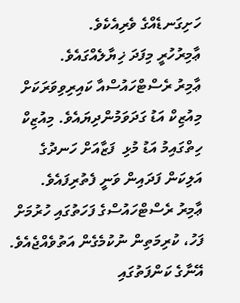ހަށިގަނޑެއްގެ ވެރިއެކެވެ.
ޢާމިރުހުރީ މިފަދަ ޚިޔާލެއްގައެވެ.
ޢާމިރު ރެސްޓްހައުސްއާ ކައިރިވިވަރަކަށް މިއުޒިކް އަޑު ގަދަވަމުންދިޔައެވެ. މިއުޒިކް ހިތްގައިމު އަޑު މުޅި  ފަޒާއަށް ހަނދުގެ އަލިކަން ފަދައިން ވަނީ ފެތުރިފައެވެ.
ޢާމިރު ރެސްޓްހައުސްގެ ފަހަތުގައި ހުރުމަށް ފަހު، ކުރިމަތިން ނުކުމެގެން އަތުވެއްޖެއެވެ.
އޭނާގެ ކަންފަތުގައި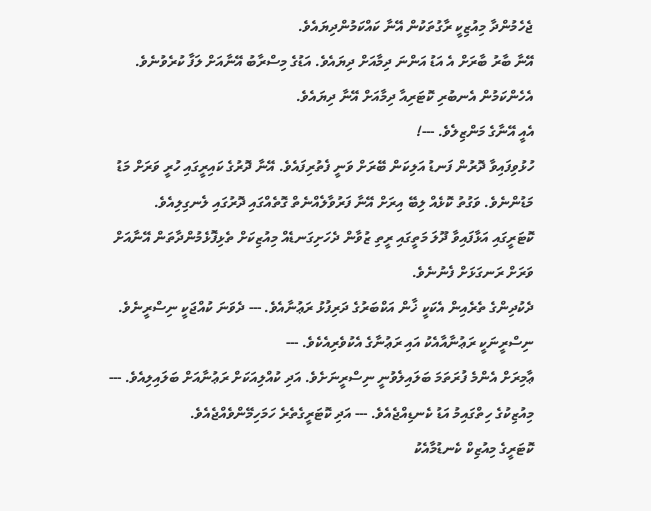ޖެހެމުންދާ މިއުޒިކީ ރާގުތަކުން އޭނާ ކައްކަމުންދިޔައެވެ.
އޭނާ ބާރު ބާރަށް އެ އަޑު އަންނަ ދިމާއަށް ދިޔައެވެ. އަޑުގެ މިސްރާބު އޭނާއަށް ލަފާ ކުރެވުނެވެ. އެހެންކަމުން އެނބުރި ކޮޓަރިއާ ދިމާއަށް އޭނާ ދިޔައެވެ.
އެއީ އޭނާގެ މަންޒިލެވެ. ---!
ހުޅުވިފައިވާ ދޮރުން ފަނޑު އަލިކަން ބޭރަށް ވަނީ ފެތުރިފައެވެ. އޭނާ ދޮރުގެ ކައިރީގައި ހުރީ ވަރަށް މަޑު  މަޑުންނެވެ. ވަގުތު ކޮޅެއް ލިބޭ އިރަށް އޭނާ ފަރުވާލެއްނެތް ގޮތެއްގައި ދޮރުގައި ލެނގިލިއެވެ.
ކޮޓަރީގައި އަޅާފައިވާ ދޫލަ މަތީގައި ރީތި ޒުވާން ދެހަށިގަނޑެއް މިއުޒިކަށް ތެޅިފޮޅެމުންދާތަން އޭނާއަށް ވަރަށް ރަނގަޅަށް ފެނުނެވެ.
ދެކުދިންގެ ތެރެއިން އެކަކީ ޚާން އަކްބަރުގެ ދަރިފުޅު ރަޢުނާއެވެ. --- ދެވަނަ ކުއްޖަކީ ނިސްރީނެވެ. ނިސްރީނަކީ ރަޢުނާއާއެކު އައި ރަޢުނާގެ އެކުވެރިއެކެވެ. ---
ޢާމިރަށް އެންމެ ފުރަތަމަ ބަލައިލެވުނީ ނިސްރީނަށެވެ. އަދި ކުއްލިއަކަށް ރަޢުނާއަށް ބަލައިލިއެވެ. ---
މިއުޒިކުގެ ހިތްގައިމު އަޑު ކެނޑިއްޖެއެވެ. --- އަދި ކޮޓަރީގެތެރެ ހަމަހިމޭންވެއްޖެއެވެ.
ކޮޓަރީގެ މިއުޒިކް ކެނޑުމާއެކު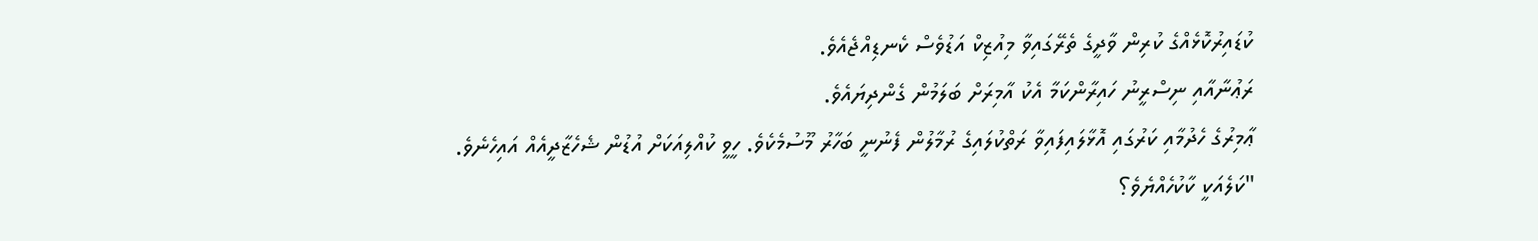ކުޑައިރުކޮޅެއްގެ ކުރިން ވާދީގެ ތެރޭގައިވާ މިއުޒިކް އަޑުވެސް ކެނޑިއްޖެއެވެ.
ރަޢުނާއާއި ނިސްރީނު ހައިރާންކަމާ އެކު އާމިރަށް ބަލަމުން ގެންދިޔައެވެ.
ޢާމިރުގެ ހެދުމާއި ކަރުގައި އޮޅާލައިފައިވާ ރަތްކުލައިގެ ރުމާލުން ފެނުނީ ބަހާރު މޫސުމެކެވެ. ހީވީ ކުއްލިއަކަށް އުޑުން ޝެހެޒާދީއެއް އައިހެނެވެ.
"ކަލެއަކީ ކާކުހެއްޔެވެ؟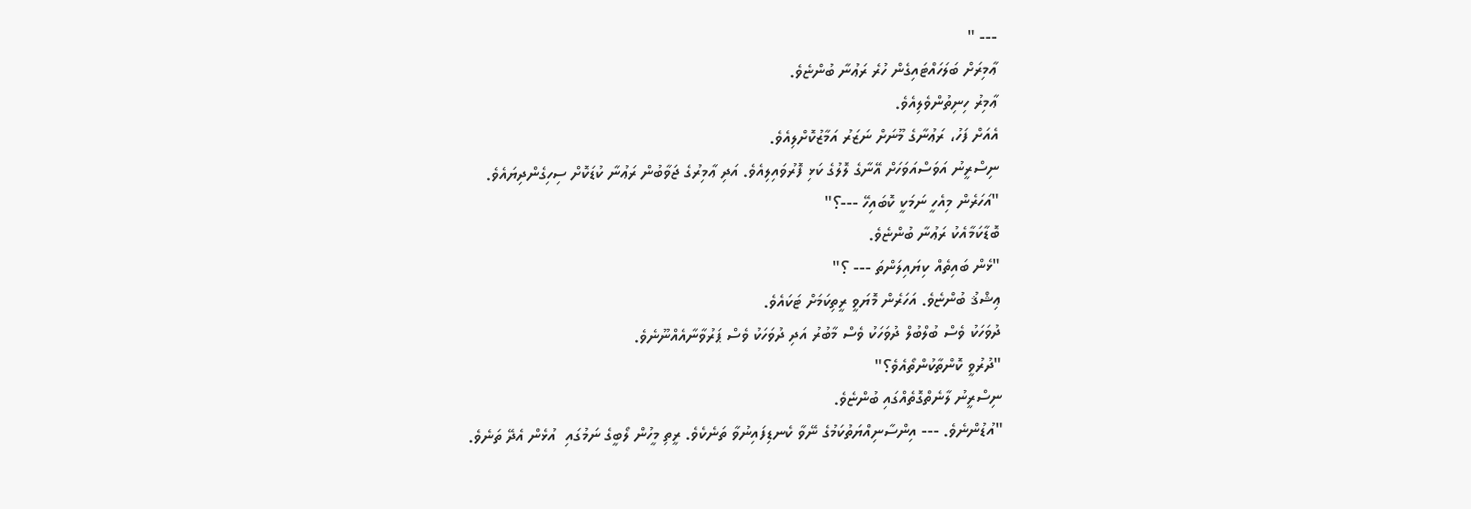--- "
ޢާމިރަށް ބަލަހައްޓައިގެން ހުރެ ރަޢުނާ ބުންޏެވެ.
ޢާމިރު ހިނިތުންވެލިއެވެ.
އެއަށް ފަހު، ރަޢުނާގެ މޫނަށް ނަޒަރު އަމާޒުކޮށްލިއެވެ.
ނިސްރީނު އަވަސްއަވަހަށް އޭނާގެ ލޮލުގެ ކަޅި ފޮރުވައިލިއެވެ. އަދި ޢާމިރުގެ ޖަވާބުން ރަޢުނާ ކުޑަކޮށް ސިހިގެންދިޔައެވެ.
"އަހަރެން މިއެހީ ނަމަކީ ކޮބައިހޭ ---؟"
ބޮޑާކަމާއެކު ރަޢުނާ ބުންޏެވެ.
"ޅެން ބައިތެއް ކިޔައިލަންތަ --- ؟"
ޢިޝްޤު ބުންޏެވެ. އަހަރެން މޮޔަވީ ރީތިކަމަށް ޓަކައެވެ.
ދުވަހަކު ވެސް ބުލްބުލް ދުވަހަކު ވެސް މާބުރު އަދި ދުވަހަކު ވެސް ޕަރުވާނާއެއްނޫނެވެ.
"ދުރުވީ ކޮންތާކުންތޯއެވެ؟"
ނިސްރީނު ލާނެތްގޮތެއްގައި ބުންޏެވެ.
"އުޑުންނެވެ. --- އިންސާނިއްޔަތުކަމުގެ ނޭވާ ކެނޑިފައިނުވާ ތަނެކެވެ. ރީތި މީހުން ލޯބީގެ ނަމުގައި  އުޅެން އެދޭ ތަނެވެ.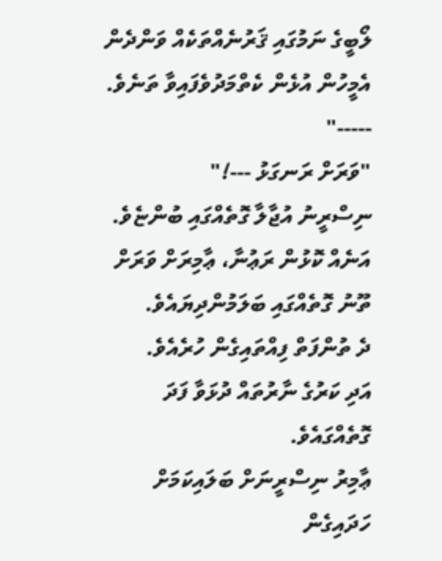ލޯބީގެ ނަމުގައި ޤަރުނެއްތަކެއް ވަންދެން އެމީހުން އުޅެން ކެތްމަދުވެފައިވާ ތަނެވެ. -----"
"ވަރަށް ރަނގަޅު ---!"
ނިސްރީނު އުޖާލާ ގޮތެއްގައި ބުންޏެވެ.
އަނެއް ކޮޅުން ރަޢުނާ، ޢާމިރަށް ވަރަށް ތޫނު ގޮތެއްގައި ބަލަމުންދިޔައެވެ.
ދެ ތުންފަތް ފިއްތައިގެން ހުރެއެވެ.
އަދި ކަރުގެ ނާރުތައް ދުޅަވާ ފަދަ ގޮތެއްގައެވެ.
ޢާމިރު ނިސްރީނަށް ބަލައިކަމަށް ހަދައިގެން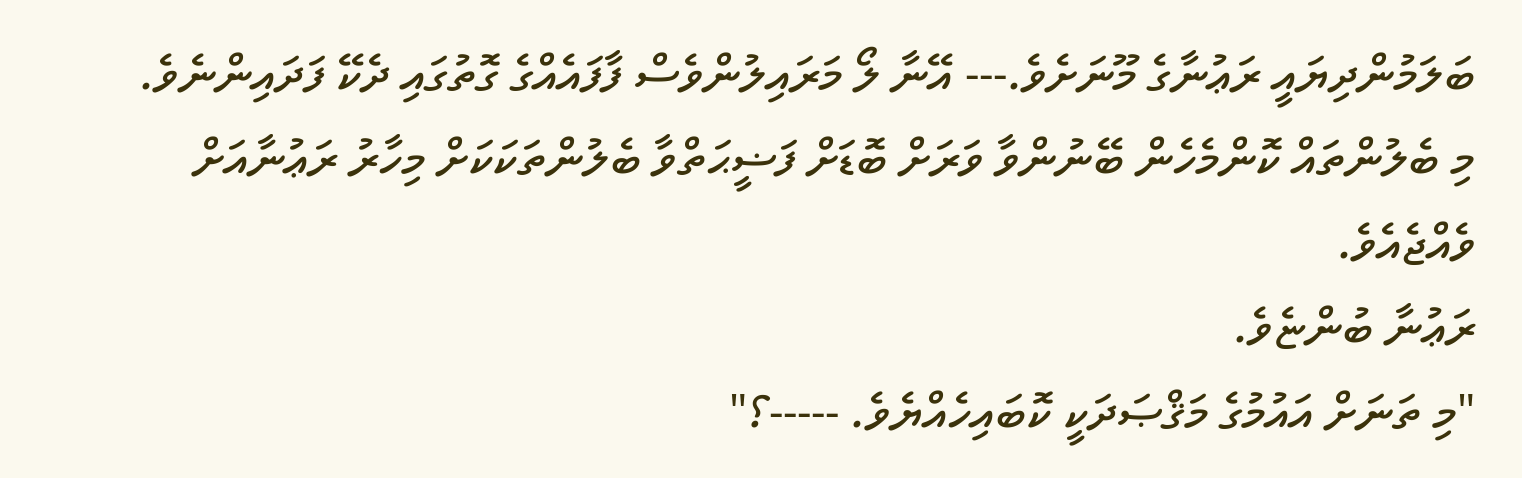ބަލަމުންދިޔައީ ރަޢުނާގެ މޫނަށެވެ.--- އޭނާ ލޯ މަރައިލުންވެސް ފާފައެއްގެ ގޮތުގައި ދެކޭ ފަދައިންނެވެ.
މި ބެލުންތައް ކޮންމެހެން ބޭނުންވާ ވަރަށް ބޮޑަށް ފަޟީޙަތްވާ ބެލުންތަކަކަށް މިހާރު ރަޢުނާއަށް ވެއްޖެއެވެ.
ރަޢުނާ ބުންޏެވެ.
"މި ތަނަށް އައުމުގެ މަޤްޞަދަކީ ކޮބައިހެއްޔެވެ. -----؟"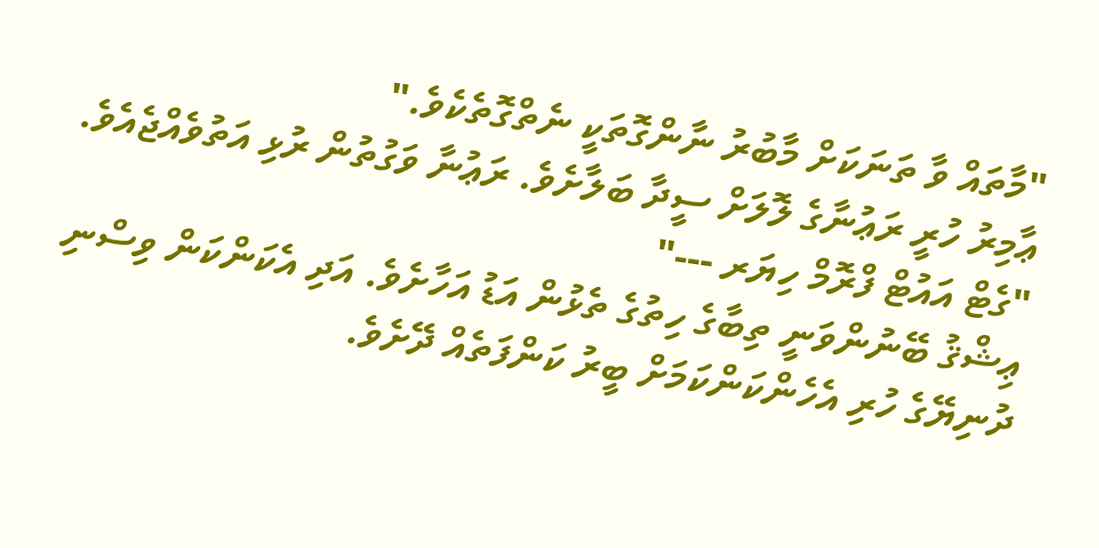"މާތައް ވާ ތަނަކަށް މާބުރު ނާންގޮތަކީ ނެތްގޮތެކެވެ."
ޢާމިރު ހުރީ ރަޢުނާގެ ލޮލަށް ސީދާ ބަލާށެވެ. ރަޢުނާ ވަގުތުން ރުޅި އަތުވެއްޖެއެވެ.
"ގެޓް އައުޓް ފްރޮމް ހިޔަރ ---"
ޢިޝްޤު ބޭނުންވަނީ ތިބާގެ ހިތުގެ ތެޅުން އަޑު އަހާށެވެ. އަދި އެކަންކަން ވިސްނި ދުނިޔޭގެ ހުރި އެހެންކަންކަމަށް ބީރު ކަންފަތެއް ދޭށެވެ.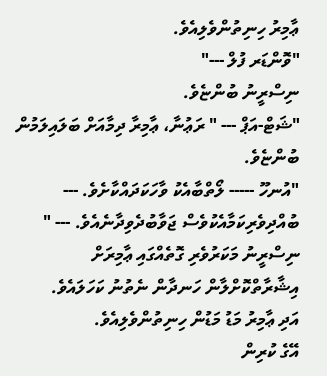ޢާމިރު ހިނިތުންވެލިއެވެ.
"ވޮންޑަރ ފުލް ---"
ނިސްރީނު ބުންޏެވެ.
"ޝަޓް-އަޕް --- " ރަޢުނާ، ޢާމިރާ ދިމާއަށް ބަލައިލަމުން ބުންޏެވެ.
"އުނހޫ ----- ލޯތްބާއެކު ވާހަކަދައްކާށެވެ. --- ބުއްދިވެރިކަމާއެކުވެސް ޖަވާބުދެވިދާނެއެވެ. --- "
ނިސްރީނު މަކަރުވެރި ގޮތެއްގައި ޢާމިރަށް އިޝާރާތްކޮށްލާން ހަނދާން ނެތުނު ކަހަލައެވެ.
އަދި ޢާމިރު މަޑު މަޑުން ހިނިތުންވެލިއެވެ.
އޭގެ ކުރިން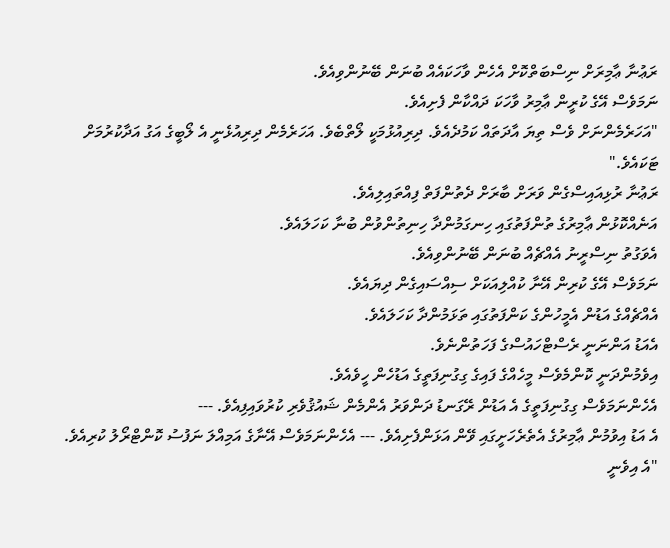ރަޢުނާ ޢާމިރަށް ނިސްބަތްކޮށް އެހެން ވާހަކައެއް ބުނަން ބޭނުންވިއެވެ.
ނަމަވެސް އޭގެ ކުރީން ޢާމިރު ވާހަކަ ދައްކާން ފެށިއެވެ.
"އަހަރެމެންނަށް ވެސް ތިޔަ އާދަތައް ކަމުދެއެވެ. ދިރިއުޅުމަކީ ލޯތްބެވެ. އަހަރެމެން ދިރިއުޅެނީ އެ ލޯބީގެ އަގު އަދާކުރުމަށް ޓަކައެވެ."
ރަޢުނާ ރުޅިއައިސްގެން ވަރަށް ބާރަށް ދެތުންފަތް ފިއްތައިލިއެވެ.
އަނެއްކޮޅުން ޢާމިރުގެ ތުންފަތުގައި ހިނގަމުންދާ ހިނިތުންވުން ބުނާ ކަހަލައެވެ.
އެވަގުތު ނިސްރީނު އެއްޗެއް ބުނަން ބޭނުންވިއެވެ.
ނަމަވެސް އޭގެ ކުރިން އޭނާ ކުއްލިއަކަށް ސިއްސައިގެން ދިޔައެވެ.
އެއްޗެއްގެ އަޑުން އެމީހުންގެ ކަންފަތުގައި ތަޅަމުންދާ ކަހަލައެވެ.
އެއަޑު އަންނަނީ ރެސްޓްހައުސްގެ ފަހަތުންނެވެ.
އިވެމުންދަނީ ކޮންމެވެސް މީހެއްގެ ފައިގެ ގިގުނިފަތީގެ އަޑުހެން ހީވެއެވެ.
އެހެންނަމަވެސް ގިގުނިފަތީގެ އެ އަޑުން ރޭގަނޑު ދަންވަރު އެންމެން ޝައުޤުވެރި ކުރުވައިފިއެވެ. ---
އެ އަޑު އިވުމުން ޢާމިރުގެ އެތެރެހަށީގައި ވޭން އަޅަންފެށިއެވެ. --- އެހެންނަމަވެސް އޭނާގެ އަމިއްލަ ނަފުސު ކޮންޓްރޯލު ކުރިއެވެ.
"އެ އިވެނީ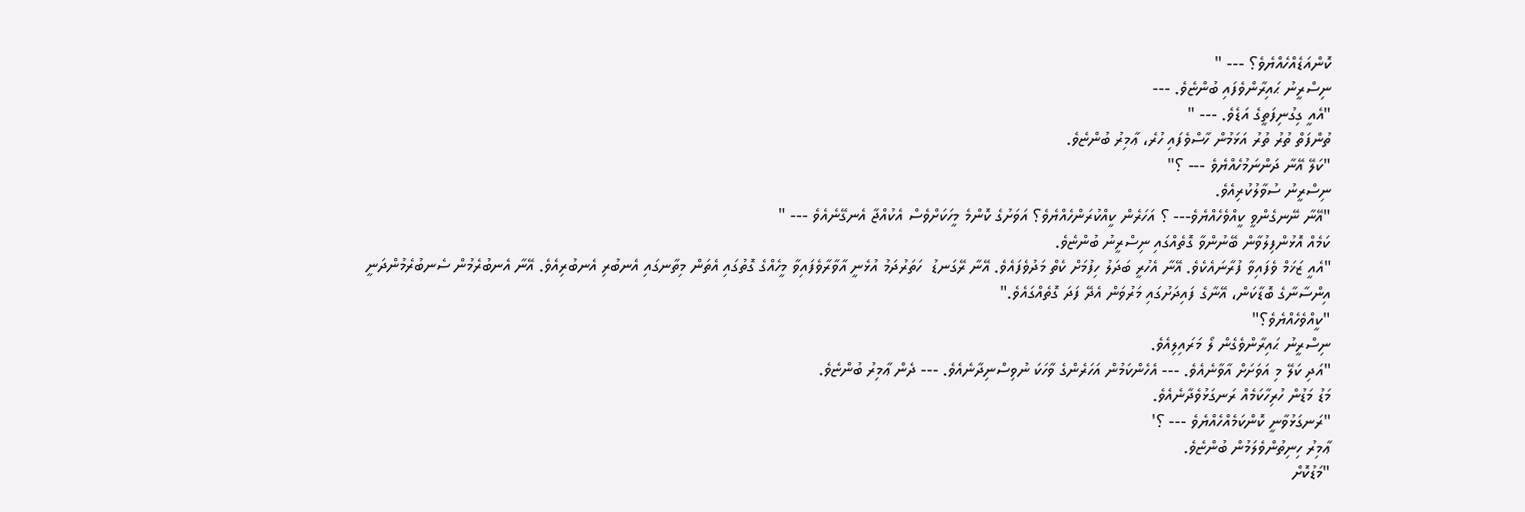ކޮންއަޑެއްހެއްޔެވެ؟ --- "
ނިސްރީނު ޙައިރާންވެފައި ބުންޏެވެ. ---
"އެއީ ގިގުނިފަތީގެ އަޑެވެ. --- "
ތުންފަތް ތުރު ތުރު އަޅަމުން ހާސްވެފައި ހުރެ، ޢާމިރު ބުންޏެވެ.
"ކަލޭ އޭނާ ދަންނަމުހެއްޔެވެ --- ؟"
ނިސްރީނު ސުވާލުކުރިއެވެ.
"އޭނާ ނޭނގެންވީ ކީއްވެހެއްޔެވެ--- ؟ އަހަރެން ކީއްކުރަންހެއްޔެވެ؟ އަވަށުގެ ކޮންމެ މީހަކަށްވެސް އެކުއްޖާ އެނގޭނެއެވެ --- "
ކަމެއް އޮޅުންފިލުވާން ބޭނުންވާ ގޮތެއްގައި ނިސްރީނު ބުންޏެވެ.
"އެއީ ޒަޚަމް ވެފައިވާ ފުރާނައެކެވެ. އޭނާ އެހުރީ ބަދަލު ހިފުމަށް ކެތް މަދުވެފައެވެ. އޭނާ ރޭގަނޑު  ހަތަރުދަމު އުޅެނީ އާވާރާވެފައިވާ މީހެއްގެ ގޮތުގައި އެތަން މިތާނގައި އެނބުރި އެނބުރިއެވެ. އޭނާ އެނބުރެމުން ސެނބުރެމުންދަނީ އިންސާނާގެ ބޮޑާކަން، އޭނާގެ ފައިދަށުގައި މަރުވަން އެދޭ ފަދަ ގޮތެއްގައެވެ."
"ކީއްވެހެއްޔެވެ؟"
ނިސްރީނު ޙައިރާންވެގެން ލޯ މަރައިލިއެވެ.
"އަދި ކަލޭ މި އަވަށަށް އާވާނެއެވެ. --- އެހެންކަމުން އަހަރެންގެ ވާހަކަ ނުވިސްނިދާނެއެވެ. --- ދެން ޢާމިރު ބުންޏެވެ.
މަޑު މަޑުން ހުރިހާކަމެއް ރަނގަޅުވެދާނެއެވެ.
"ރަނގަޅުވާނީ ކޮންކަމެއްހެއްޔެވެ --- ؟'
ޢާމިރު ހިނިތުންވެލަމުން ބުންޏެވެ.
"މަޑުކޮށް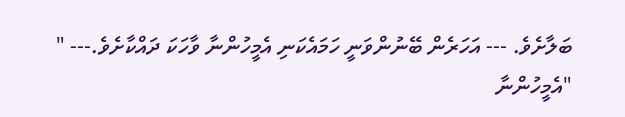ބަލާށެވެ. --- އަހަރެން ބޭނުންވަނީ ހަމައެކަނި އެމީހުންނާ ވާހަކަ ދައްކާށެވެ.--- "
"އެމީހުންނާ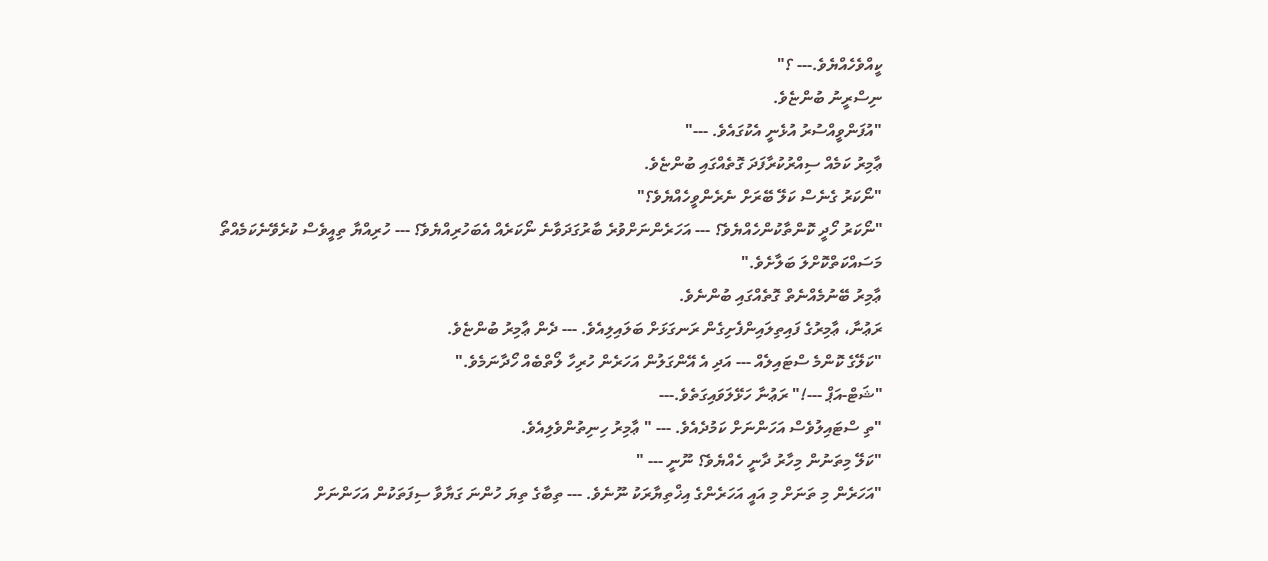ކީއްވެހެއްޔެވެ.--- ؟"
ނިސްރީނު ބުންޏެވެ.
"އުފަންވީއްސުރު އުޅެނީ އެކުގައެވެ. ---"
ޢާމިރު ކަމެއް ސިއްރުކުރާފަދަ ގޮތެއްގައި ބުންޏެވެ.
"ނޯކަރު ގެނެސް ކަލޭ ބޭރަށް ނެރެންވީހެއްޔެވެ؟"
"ނޯކަރު ހޯދީ ކޮންތާކުންހެއްޔެވެ؟ --- އަހަރެންނަށްވުރެ ބާރުގަދަވާނެ ނޯކަރެއް އެބަހުރިއްޔެވެ؟ --- ހުރިއްޔާ ތިއީވެސް ކުރެވޭނެކަމެއްތޯ މަސައްކަތްކޮށްލަ ބަލާށެވެ."
ޢާމިރު ބޭނުމެއްނެތް ގޮތެއްގައި ބުންނެވެ.
ރަޢުނާ، ޢާމިރުގެ ފައިތިލައިންފެށިގެން ރަނގަޅަށް ބަލައިލިއެވެ. --- ދެން ޢާމިރު ބުންޏެވެ.
"ކަލޭގެ ކޮންމެ ސްޓައިލެއް --- އަދި އެ އޭންގަލުން އަހަރެން ހުރިހާ ލޯތްބެއް ހޯދާނަމެވެ."
"ޝަޓް-އަޕް ---!" ރަޢުނާ ހަޅޭލަވައިގަތެވެ.---
"ތި ސްޓައިލުވެސް އަހަންނަށް ކަމުދެއެވެ. --- " ޢާމިރު ހިނިތުންވެލިއެވެ.
"ކަލޭ މިތަނުން މިހާރު ދާނީ ހެއްޔެވެ؟ ނޫނީ --- "
"އަހަރެން މި ތަނަށް މި އައީ އަހަރެންގެ އިޚްތިޔާރަކު ނޫނެވެ. --- ތިބާގެ ތިޔަ ހުންނަ ގަޔާވާ ސިފަތަކުން އަހަންނަށް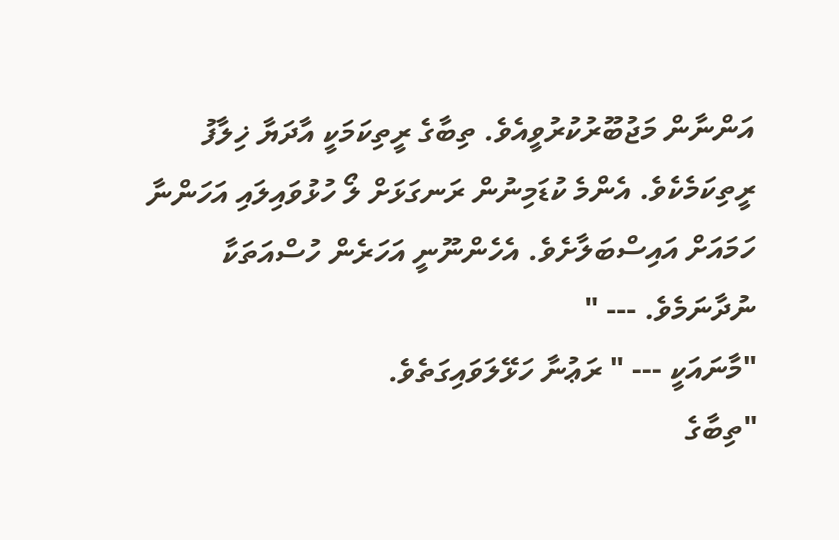އަންނާން މަޖުބޫރުކުރުވީއެވެ. ތިބާގެ ރީތިކަމަކީ އާދަޔާ ޚިލާފު ރީތިކަމެކެވެ. އެންމެ ކުޑަމިނުން ރަނގަޅަށް ލޯ ހުޅުވައިލައި އަހަންނާ ހަމައަށް އައިސްބަލާށެވެ. އެހެންނޫނީ އަހަރެން ހުސްއަތަކާ ނުދާނަމެވެ. --- "
"މާނައަކީ --- " ރަޢުނާ ހަޅޭލަވައިގަތެވެ.
"ތިބާގެ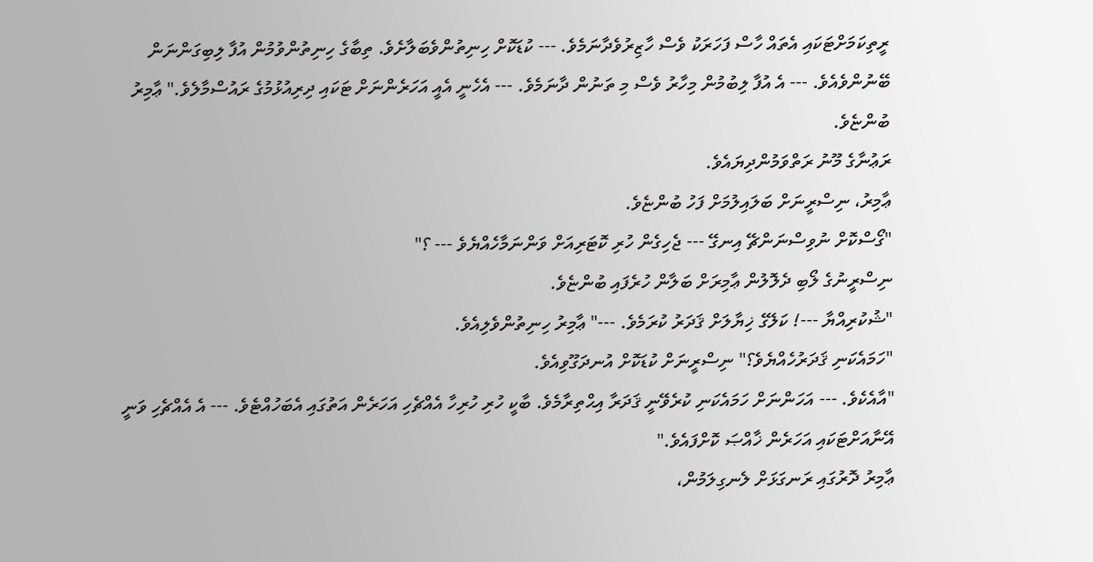ރީތިކަމަށްޓަކައި އެތައް ހާސް ފަހަރަކު ވެސް ހާޒިރުވެދާނަމެވެ. --- ކުޑަކޮށް ހިނިތުންވެބަލާށެވެ. ތިބާގެ ހިނިތުންވުމުން އުފާ ލިބިގަންނަން ބޭނުންވެއެވެ. --- އެ އުފާ ލިބުމުން މިހާރު ވެސް މި ތަނުން ދާނަމެވެ. --- އެހެނީ އެއީ އަހަރެންނަށް ޓަކައި ދިރިއުޅުމުގެ ރައުސްމާލެވެ." ޢާމިރު ބުންޏެވެ.
ރަޢުނާގެ މޫނު ރަތްވަމުންދިޔައެވެ.
ޢާމިރު، ނިސްރީނަށް ބަލައިލުމަށް ފަހު ބުންޏެވެ.
"ގޯސްކޮށް ނުވިސްނަންޗޭ އިނގޭ --- ޖެހިގެން ހުރި ކޮޓަރިއަށް ވަންނަމާހެއްޔެވެ --- ؟"
ނިސްރީނުގެ ލޯބި ދެލޮލުން ޢާމިރަށް ބަލާން ހުރެފައި ބުންޏެވެ.
"ޝުކުރިއްޔާ ---! ކަލޭގެ ޚިޔާލަށް ޤަދަރު ކުރަމެވެ. ---" ޢާމިރު ހިނިތުންވެލިއެވެ.
"ހަމައެކަނި ޤަދަރުހެއްޔެވެ؟" ނިސްރީނަށް ކުޑަކޮށް އުނދަގޫވިއެވެ.
"އާއެކެވެ. --- އަހަންނަށް ހަމައެކަނި ކުރެވޭނީ ޤަދަރާ އިޙްތިރާމެވެ. ބާކީ ހުރި ހުރިހާ އެއްޗެހި އަހަރެން އަތުގައި އެބަހުއްޓެވެ. --- އެ އެއްޗެހި ވަނީ އޭނާއަށްޓަކައި އަހަރެން ޚާއްޞަ ކޮށްފައެވެ."
ޢާމިރު ދޮރުގައި ރަނގަޅަށް ލެނގިލަމުން،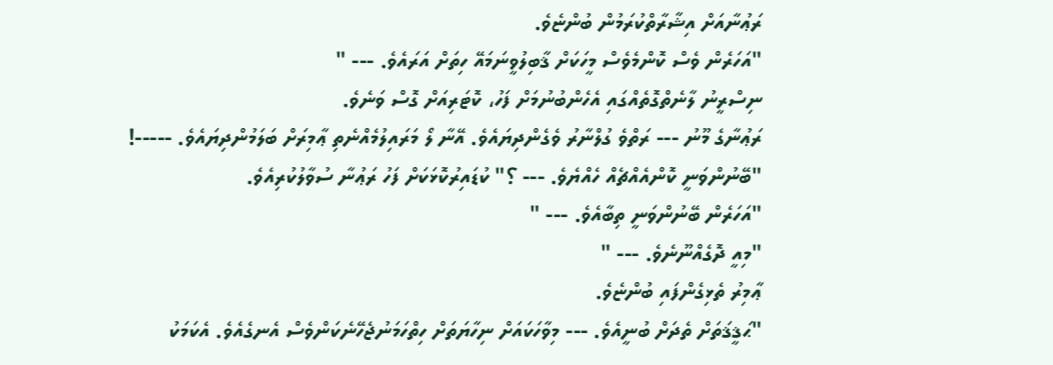ރަޢުނާއަށް އިޝާރާތްކުރަމުން ބުންޏެވެ.
"އަހަރެން ވެސް ކޮންމެވެސް މީހަކަށް ޤާބިލުވީނަމައޭ ހިތަށް އަރައެވެ. --- "
ނިސްރީނު ލާނެތްގޮތެއްގައި އެހެންބުނުމަށް ފަހު، ކޮޓަރިއަށް ގޮސް ވަނެވެ.
ރަޢުނާގެ މޫނު --- ރަތްވެ ގުލްނާރު ވެގެންދިޔައެވެ. އޭނާ ލޯ މަރައިލުމެއްނެތި ޢާމިރަށް ބަލަމުންދިޔައެވެ. -----!
"ބޭނުންވަނީ ކޮންއެއްޗެއް ހެއްޔެވެ. --- ؟" ކުޑައިރުކޮޅަކަށް ފަހު ރަޢުނާ ސުވާލުކުރިއެވެ.
"އަހަރެން ބޭނުންވަނީ ތިބާއެވެ. --- "
"މިއީ ދޮގެއްނޫނެވެ. --- "
ޢާމިރު ތެޅިގެންފައި ބުންޏެވެ.
"ޙަޤީޤަތަށް ތެދަށް ބުނީއެވެ. --- މިވާހަކައަށް ނިހާޔަތަށް ހިތްހަމަނުޖެހޭނެކަންވެސް އެނގެއެވެ. އެކަމަކު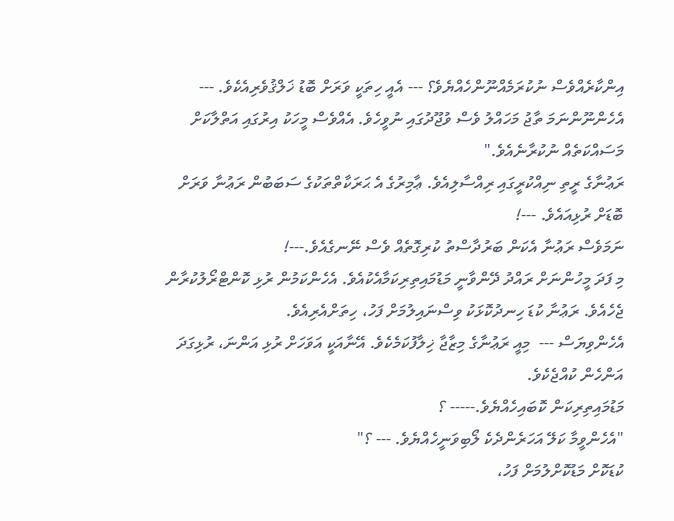އިންކާރެއްވެސް ނުކުރަމެއްނޫންހެއްޔެވެ؟ --- އެއީ ހިތަކީ ވަރަށް ބޮޑު ޚަލްޤުވެރިއެކެވެ. --- އެހެންނޫންނަމަ ތާޖު މަހައްލު ވެސް ވުޖޫދުގައި ނުވީހެވެ. އެއްވެސް މީހަކު އިރުގައި އަތްލާކަށް މަސައްކަތެއް ނުކުރާނެއެވެ."
ރަޢުނާގެ ރީތި ނިއްކުރީގައި ރިއްސާލިއެވެ. ޢާމިރުގެ އެ ޙަރަކާތްތަކުގެ ސަބަބުން ރަޢުނާ ވަރަށް ބޮޑަށް ރުޅިއައެވެ. ---!
ނަމަވެސް ރަޢުނާ އެކަން ބަރުދާސްތު ކުރިގޮތެއް ވެސް ނޭނގެއެވެ.---!
މި ފަދަ މީހުންނަށް ރައްދު ދޭންވާނީ މަޑުމައިތިރިކަމާއެކުއެވެ. އެހެންކަމުން ރުޅި ކޮންޓްރޯލުކުރާން ޖެހެއެވެ. ރަޢުނާ ކުޑަ ހިނދުކޮޅަކު ވިސްނައިލުމަށް ފަހު، ހިތަށްއެރިއެވެ.
އެހެންވިޔަސް ---  މިއީ ރަޢުނާގެ މިޒާޖާ ޚިލާފުކަމެކެވެ. އޭނާއަކީ އަވަހަށް ރުޅި އަންނަ، ރުޅިގަދަ އަންހެން ކުއްޖެކެވެ.
މަޑުމައިތިރިކަން ކޮބައިހެއްޔެވެ.----- ؟
"އެހެންވީމާ ކަލޭ އަހަރެންދެކެ ލޯބިވަނީހެއްޔެވެ. --- ؟"
ކުޑަކޮށް މަޑުކޮށްލުމަށް ފަހު،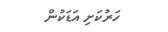ހަރުކަށި އަޑަކުން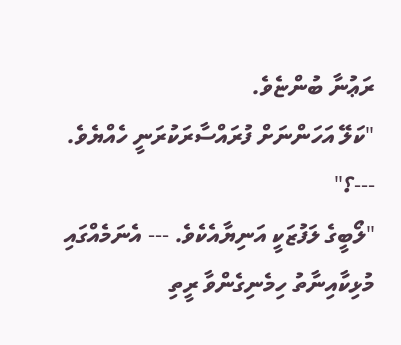ރަޢުނާ ބުންޏެވެ.
"ކަލޭ އަހަންނަށް ފުރައްސާރަކުރަނީ ހެއްޔެވެ. ---؟"
"ލޯބީގެ ލަފުޒަކީ އަނިޔާއެކެވެ. --- އެނަމެއްގައި މުޅިކާއިނާތު ހިމެނިގެންވާ ރީތި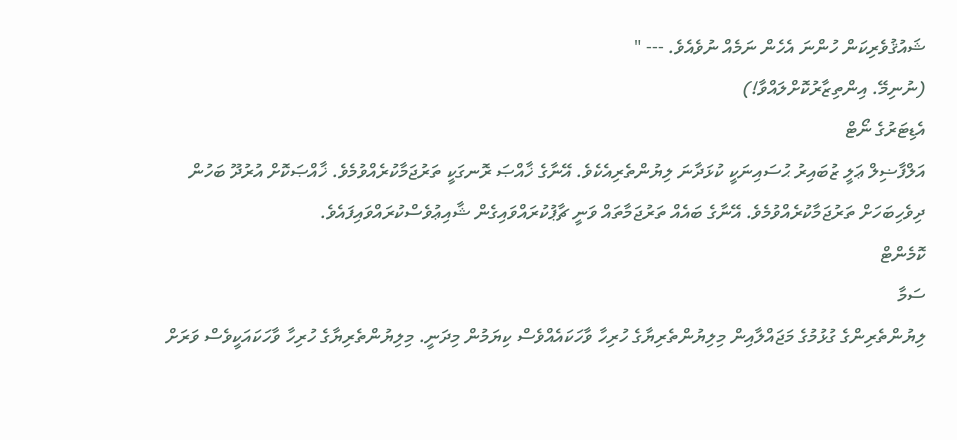ޝައުޤުވެރިކަން ހުންނަ އެހެން ނަމެއް ނުވެއެވެ. --- "
(ނުނިމޭ. އިންތިޒާރުކޮށްލައްވާ!)
އެޑިޓަރުގެ ނޯޓް
އަލްފާޟިލް ޢަލީ ޒުބައިރު ޙުސައިނަކީ ކުޅަދާނަ ލިޔުންތެރިއެކެވެ. އޭނާގެ ޚާއްޞަ ރޮނގަކީ ތަރުޖަމާކުރެއްވުމެވެ. ޚާއްޞަކޮށް އުރުދޫ ބަހުން ދިވެހިބަހަށް ތަރުޖަމާކުރެއްވުމެވެ. އޭނާގެ ބައެއް ތަރުޖަމާތައް ވަނީ ޗާޕުކުރައްވައިގެން ޝާއިޢުވެސްކުރައްވައިފައެވެ.
ކޮމެންޓް
ސަމާ
ލިޔުންތެރިންގެ ގުޅުމުގެ މަޖައްލާއިން މިލިޔުންތެރިޔާގެ ހުރިހާ ވާހަކައެއްވެސް ކިޔަމުން މިދަނީ. މިލިޔުންތެރިޔާގެ ހުރިހާ ވާހަކައަކީވެސް ވަރަށް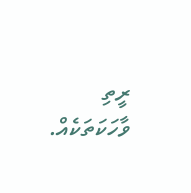ރީތި ވާހަކަތަކެއް.